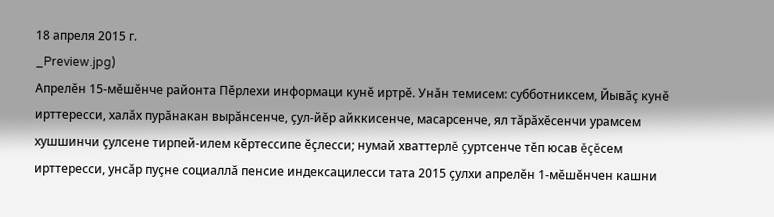18 апреля 2015 г.
_Preview.jpg)
Апрелĕн 15-мĕшĕнче районта Пĕрлехи информаци кунĕ иртрĕ. Унăн темисем: субботниксем, Йывăç кунĕ ирттересси, халăх пурăнакан вырăнсенче, çул-йĕр айккисенче, масарсенче, ял тăрăхĕсенчи урамсем хушшинчи çулсене тирпей-илем кĕртессипе ĕçлесси; нумай хваттерлĕ çуртсенче тĕп юсав ĕçĕсем ирттересси, унсăр пуçне социаллă пенсие индексацилесси тата 2015 çулхи апрелĕн 1-мĕшĕнчен кашни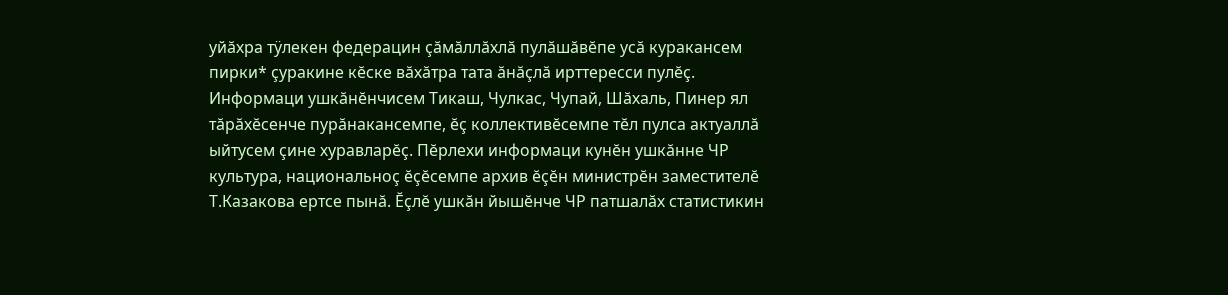уйăхра тÿлекен федерацин çăмăллăхлă пулăшăвĕпе усă куракансем пирки* çуракине кĕске вăхăтра тата ăнăçлă ирттересси пулĕç.
Информаци ушкăнĕнчисем Тикаш, Чулкас, Чупай, Шăхаль, Пинер ял тăрăхĕсенче пурăнакансемпе, ĕç коллективĕсемпе тĕл пулса актуаллă ыйтусем çине хуравларĕç. Пĕрлехи информаци кунĕн ушкăнне ЧР культура, национальноç ĕçĕсемпе архив ĕçĕн министрĕн заместителĕ Т.Казакова ертсе пынă. Ĕçлĕ ушкăн йышĕнче ЧР патшалăх статистикин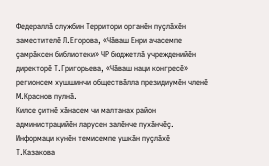Федераллă службин Территори органĕн пуçлăхĕн заместителĕ Л.Егорова, «Чăваш Енри ачасемпе çамрăксен библиотеки» ЧР бюджетлă учрежденийĕн директорĕ Т.Григорьева, «Чăваш наци конгресĕ» регионсем хушшинчи обществăлла президиумĕн членĕ М.Краснов пулнă.
Килсе çитнĕ хăнасем чи малтанах район администрацийĕн ларусен залĕнче пухăнчĕç. Информаци кунĕн темисемпе ушкăн пуçлăхĕ Т.Казакова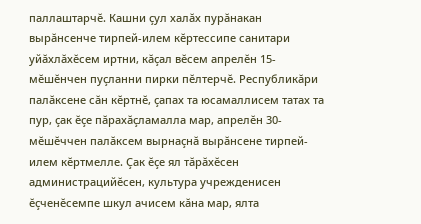паллаштарчĕ. Кашни çул халăх пурăнакан вырăнсенче тирпей-илем кĕртессипе санитари уйăхлăхĕсем иртни, кăçал вĕсем апрелĕн 15-мĕшĕнчен пуçланни пирки пĕлтерчĕ. Республикăри палăксене сăн кĕртнĕ, çапах та юсамаллисем татах та пур, çак ĕçе пăрахăçламалла мар, апрелĕн 30-мĕшĕччен палăксем вырнаçнă вырăнсене тирпей-илем кĕртмелле. Çак ĕçе ял тăрăхĕсен администрацийĕсен, культура учрежденисен ĕçченĕсемпе шкул ачисем кăна мар, ялта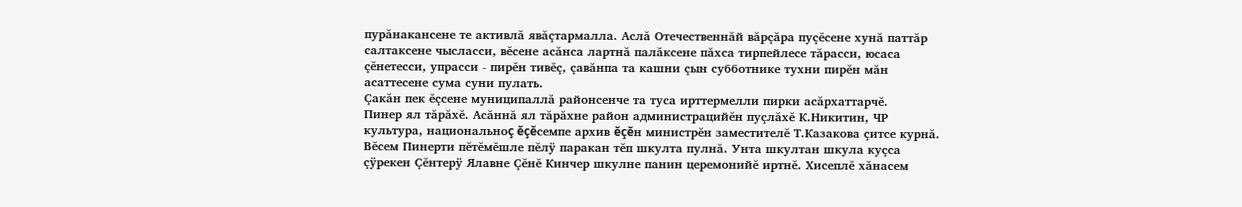пурăнакансене те активлă явăçтармалла. Аслă Отечественнăй вăрçăра пуçĕсене хунă паттăр салтаксене чысласси, вĕсене асăнса лартнă палăксене пăхса тирпейлесе тăрасси, юсаса çĕнетесси, упрасси - пирĕн тивĕç, çавăнпа та кашни çын субботнике тухни пирĕн мăн асаттесене сума суни пулать.
Çакăн пек ĕçсене муниципаллă районсенче та туса ирттермелли пирки асăрхаттарчĕ.
Пинер ял тăрăхĕ. Асăннă ял тăрăхне район администрацийĕн пуçлăхĕ К.Никитин, ЧР культура, национальноç ĕçĕсемпе архив ĕçĕн министрĕн заместителĕ Т.Казакова çитсе курнă. Вĕсем Пинерти пĕтĕмĕшле пĕлÿ паракан тĕп шкулта пулнă. Унта шкултан шкула куçса çÿрекен Çĕнтерÿ Ялавне Çĕнĕ Кинчер шкулне панин церемонийĕ иртнĕ. Хисеплĕ хăнасем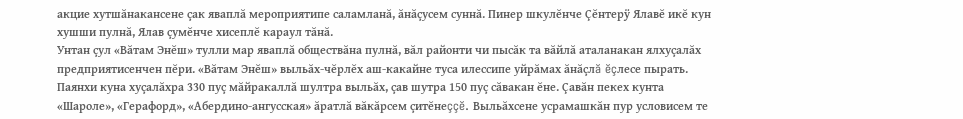акцие хутшăнакансене çак яваплă мероприятипе саламланă, ăнăçусем суннă. Пинер шкулĕнче Çĕнтерÿ Ялавĕ икĕ кун хушши пулнă, Ялав çумĕнче хисеплĕ караул тăнă.
Унтан çул «Вăтам Энĕш» тулли мар яваплă обществăна пулнă, вăл районти чи пысăк та вăйлă аталанакан ялхуçалăх предприятисенчен пĕри. «Вăтам Энĕш» выльăх-чĕрлĕх аш-какайне туса илессипе уйрăмах ăнăçлă ĕçлесе пырать. Паянхи куна хуçалăхра 330 пуç мăйракаллă шултра выльăх, çав шутра 150 пуç сăвакан ĕне. Çавăн пекех кунта «Шароле», «Герафорд», «Абердино-ангусская» ăратлă вăкăрсем çитĕнеççĕ. Выльăхсене усрамашкăн пур условисем те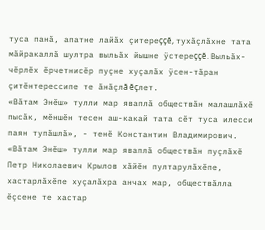туса панă, апатне лайăх çитереççĕ, тухăçлăхне тата мăйракаллă шултра выльăх йышне ÿстереççĕ. Выльăх-чĕрлĕх ĕрчетнисĕр пуçне хуçалăх ÿсен-тăран çитĕнтерессипе те ăнăçлă ĕçлет.
«Вăтам Энĕш» тулли мар яваплă обществăн малашлăхĕ пысăк, мĕншĕн тесен аш-какай тата сĕт туса илесси паян тупăшлă», - тенĕ Константин Владимирович.
«Вăтам Энĕш» тулли мар яваплă обществăн пуçлăхĕ Петр Николаевич Крылов хăйĕн пултарулăхĕпе, хастарлăхĕпе хуçалăхра анчах мар, обществăлла ĕçсене те хастар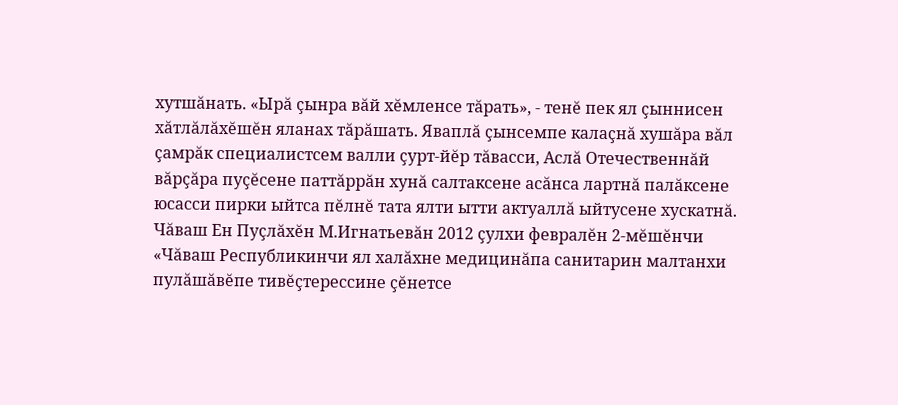хутшăнать. «Ырă çынра вăй хĕмленсе тăрать», - тенĕ пек ял çыннисен хăтлăлăхĕшĕн яланах тăрăшать. Яваплă çынсемпе калаçнă хушăра вăл çамрăк специалистсем валли çурт-йĕр тăвасси, Аслă Отечественнăй вăрçăра пуçĕсене паттăррăн хунă салтаксене асăнса лартнă палăксене юсасси пирки ыйтса пĕлнĕ тата ялти ытти актуаллă ыйтусене хускатнă.
Чăваш Ен Пуçлăхĕн М.Игнатьевăн 2012 çулхи февралĕн 2-мĕшĕнчи «Чăваш Республикинчи ял халăхне медицинăпа санитарин малтанхи пулăшăвĕпе тивĕçтерессине çĕнетсе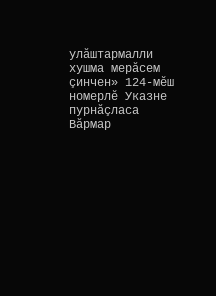улăштармалли хушма мерăсем çинчен» 124-мĕш номерлĕ Указне пурнăçласа Вăрмар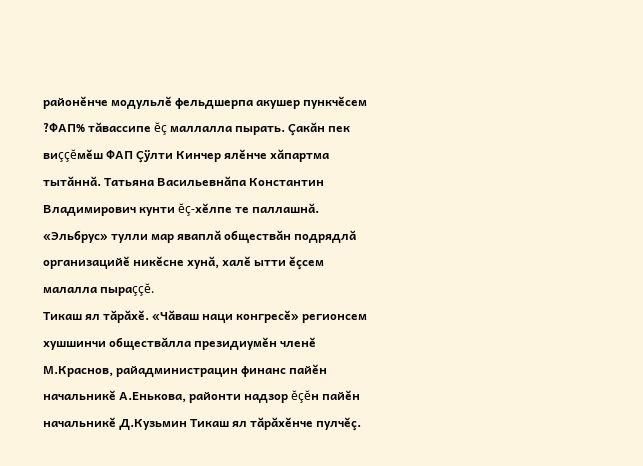районĕнче модульлĕ фельдшерпа акушер пункчĕсем ?ФАП% тăвассипе ĕç маллалла пырать. Çакăн пек виççĕмĕш ФАП Çÿлти Кинчер ялĕнче хăпартма тытăннă. Татьяна Васильевнăпа Константин Владимирович кунти ĕç-хĕлпе те паллашнă. «Эльбрус» тулли мар яваплă обществăн подрядлă организацийĕ никĕсне хунă, халĕ ытти ĕçсем малалла пыраççĕ.
Тикаш ял тăрăхĕ. «Чăваш наци конгресĕ» регионсем хушшинчи обществăлла президиумĕн членĕ М.Краснов, райадминистрацин финанс пайĕн начальникĕ А.Енькова, районти надзор ĕçĕн пайĕн начальникĕ Д.Кузьмин Тикаш ял тăрăхĕнче пулчĕç.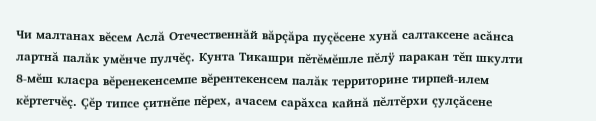Чи малтанах вĕсем Аслă Отечественнăй вăрçăра пуçĕсене хунă салтаксене асăнса лартнă палăк умĕнче пулчĕç. Кунта Тикашри пĕтĕмĕшле пĕлÿ паракан тĕп шкулти 8-мĕш класра вĕренекенсемпе вĕрентекенсем палăк территорине тирпей-илем кĕртетчĕç. Çĕр типсе çитнĕпе пĕрех, ачасем сарăхса кайнă пĕлтĕрхи çулçăсене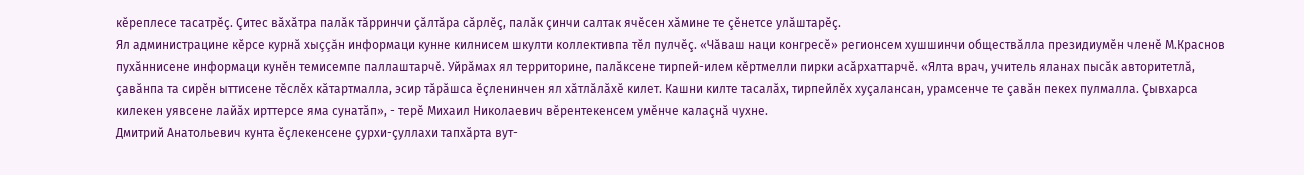кĕреплесе тасатрĕç. Çитес вăхăтра палăк тăрринчи çăлтăра сăрлĕç, палăк çинчи салтак ячĕсен хăмине те çĕнетсе улăштарĕç.
Ял администрацине кĕрсе курнă хыççăн информаци кунне килнисем шкулти коллективпа тĕл пулчĕç. «Чăваш наци конгресĕ» регионсем хушшинчи обществăлла президиумĕн членĕ М.Краснов пухăннисене информаци кунĕн темисемпе паллаштарчĕ. Уйрăмах ял территорине, палăксене тирпей-илем кĕртмелли пирки асăрхаттарчĕ. «Ялта врач, учитель яланах пысăк авторитетлă, çавăнпа та сирĕн ыттисене тĕслĕх кăтартмалла, эсир тăрăшса ĕçленинчен ял хăтлăлăхĕ килет. Кашни килте тасалăх, тирпейлĕх хуçалансан, урамсенче те çавăн пекех пулмалла. Çывхарса килекен уявсене лайăх ирттерсе яма сунатăп», - терĕ Михаил Николаевич вĕрентекенсем умĕнче калаçнă чухне.
Дмитрий Анатольевич кунта ĕçлекенсене çурхи-çуллахи тапхăрта вут-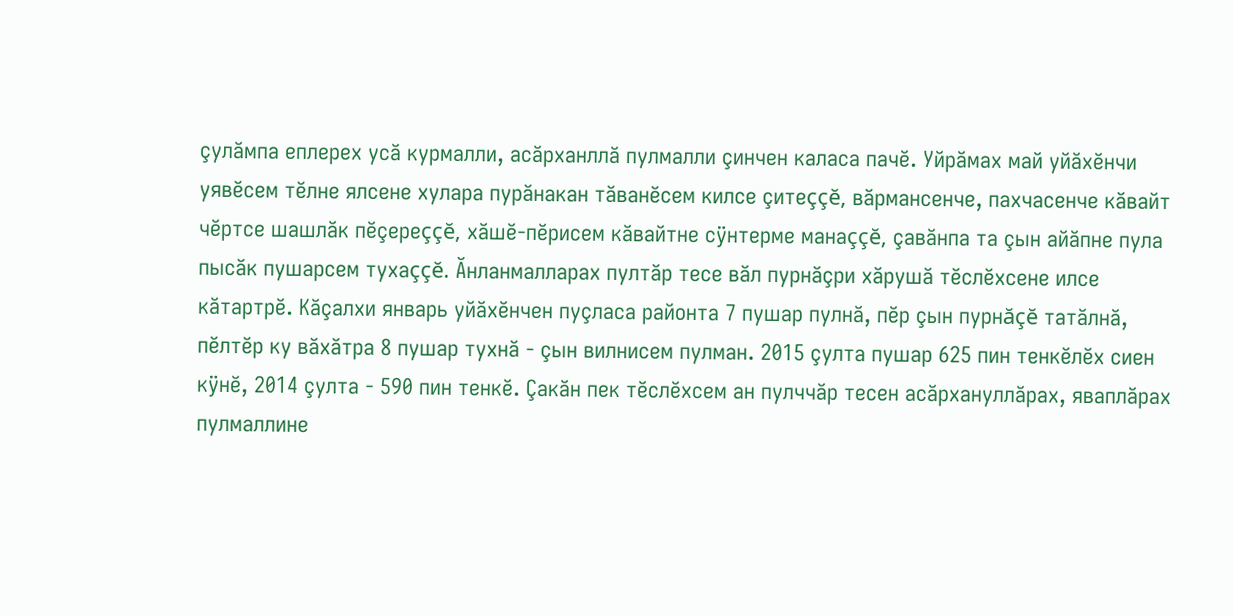çулăмпа еплерех усă курмалли, асăрханллă пулмалли çинчен каласа пачĕ. Уйрăмах май уйăхĕнчи уявĕсем тĕлне ялсене хулара пурăнакан тăванĕсем килсе çитеççĕ, вăрмансенче, пахчасенче кăвайт чĕртсе шашлăк пĕçереççĕ, хăшĕ-пĕрисем кăвайтне сÿнтерме манаççĕ, çавăнпа та çын айăпне пула пысăк пушарсем тухаççĕ. Ăнланмалларах пултăр тесе вăл пурнăçри хăрушă тĕслĕхсене илсе кăтартрĕ. Кăçалхи январь уйăхĕнчен пуçласа районта 7 пушар пулнă, пĕр çын пурнăçĕ татăлнă, пĕлтĕр ку вăхăтра 8 пушар тухнă - çын вилнисем пулман. 2015 çулта пушар 625 пин тенкĕлĕх сиен кÿнĕ, 2014 çулта - 590 пин тенкĕ. Çакăн пек тĕслĕхсем ан пулччăр тесен асăрхануллăрах, яваплăрах пулмаллине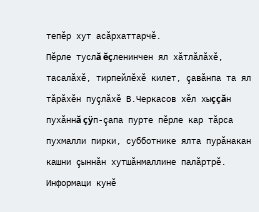тепĕр хут асăрхаттарчĕ.
Пĕрле туслă ĕçленинчен ял хăтлăлăхĕ, тасалăхĕ, тирпейлĕхĕ килет, çавăнпа та ял тăрăхĕн пуçлăхĕ В.Черкасов хĕл хыççăн пухăннă çÿп-çапа пурте пĕрле кар тăрса пухмалли пирки, субботнике ялта пурăнакан кашни çыннăн хутшăнмаллине палăртрĕ.
Информаци кунĕ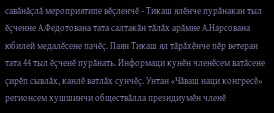савăнăçлă мероприятипе вĕçленчĕ - Тикаш ялĕнче пурăнакан тыл ĕçченне А.Федотована тата салтакăн тăлăх арăмне А.Нарсована юбилей медалĕсене пачĕç. Паян Тикаш ял тăрăхĕнче пĕр ветеран тата 44 тыл ĕçченĕ пурăнать. Информаци кунĕн членĕсем ватăсене çирĕп сывлăх, канлĕ ватлăх сунчĕç. Унтан «Чăваш наци конгресĕ» регионсем хушшинчи обществăлла президиумĕн членĕ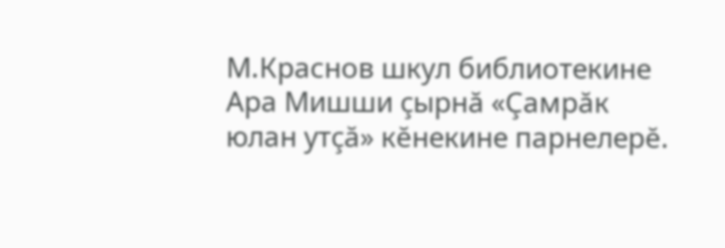М.Краснов шкул библиотекине Ара Мишши çырнă «Çамрăк юлан утçă» кĕнекине парнелерĕ.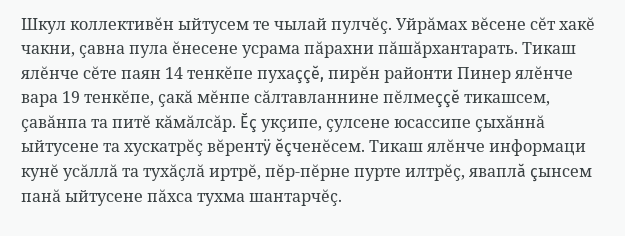Шкул коллективĕн ыйтусем те чылай пулчĕç. Уйрăмах вĕсене сĕт хакĕ чакни, çавна пула ĕнесене усрама пăрахни пăшăрхантарать. Тикаш ялĕнче сĕте паян 14 тенкĕпе пухаççĕ, пирĕн районти Пинер ялĕнче вара 19 тенкĕпе, çакă мĕнпе сăлтавланнине пĕлмеççĕ тикашсем, çавăнпа та питĕ кăмăлсăр. Ĕç укçипе, çулсене юсассипе çыхăннă ыйтусене та хускатрĕç вĕрентÿ ĕçченĕсем. Тикаш ялĕнче информаци кунĕ усăллă та тухăçлă иртрĕ, пĕр-пĕрне пурте илтрĕç, яваплă çынсем панă ыйтусене пăхса тухма шантарчĕç.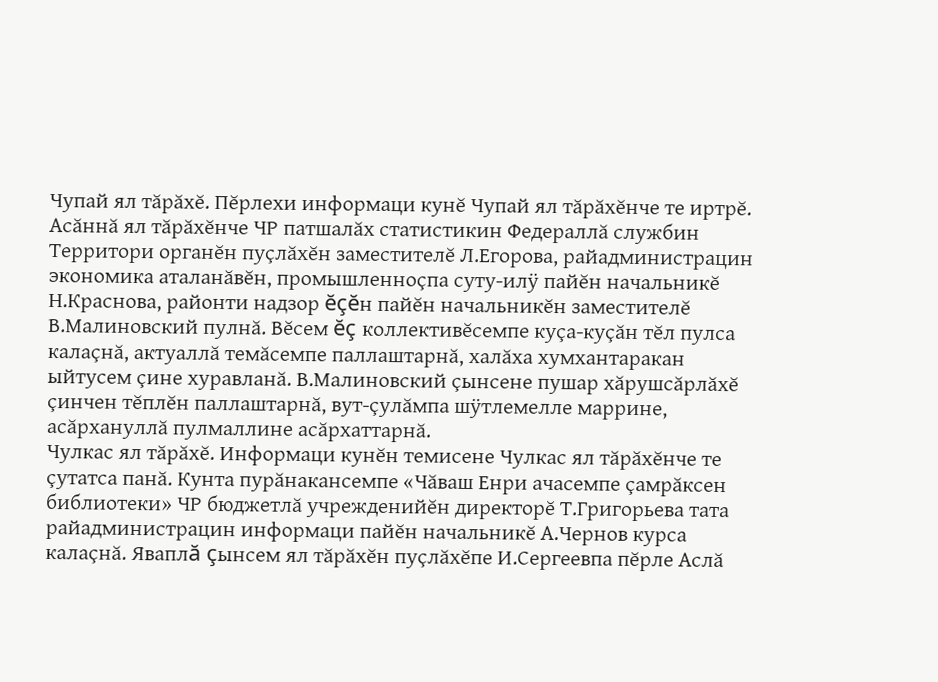Чупай ял тăрăхĕ. Пĕрлехи информаци кунĕ Чупай ял тăрăхĕнче те иртрĕ. Асăннă ял тăрăхĕнче ЧР патшалăх статистикин Федераллă службин Территори органĕн пуçлăхĕн заместителĕ Л.Егорова, райадминистрацин экономика аталанăвĕн, промышленноçпа суту-илÿ пайĕн начальникĕ Н.Краснова, районти надзор ĕçĕн пайĕн начальникĕн заместителĕ В.Малиновский пулнă. Вĕсем ĕç коллективĕсемпе куçа-куçăн тĕл пулса калаçнă, актуаллă темăсемпе паллаштарнă, халăха хумхантаракан ыйтусем çине хуравланă. В.Малиновский çынсене пушар хăрушсăрлăхĕ çинчен тĕплĕн паллаштарнă, вут-çулăмпа шÿтлемелле маррине, асăрхануллă пулмаллине асăрхаттарнă.
Чулкас ял тăрăхĕ. Информаци кунĕн темисене Чулкас ял тăрăхĕнче те çутатса панă. Кунта пурăнакансемпе «Чăваш Енри ачасемпе çамрăксен библиотеки» ЧР бюджетлă учрежденийĕн директорĕ Т.Григорьева тата райадминистрацин информаци пайĕн начальникĕ А.Чернов курса калаçнă. Яваплă çынсем ял тăрăхĕн пуçлăхĕпе И.Сергеевпа пĕрле Аслă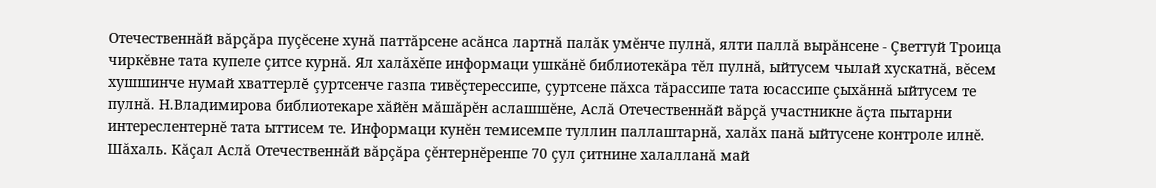Отечественнăй вăрçăра пуçĕсене хунă паттăрсене асăнса лартнă палăк умĕнче пулнă, ялти паллă вырăнсене - Çветтуй Троица чиркĕвне тата купеле çитсе курнă. Ял халăхĕпе информаци ушкăнĕ библиотекăра тĕл пулнă, ыйтусем чылай хускатнă, вĕсем хушшинче нумай хваттерлĕ çуртсенче газпа тивĕçтерессипе, çуртсене пăхса тăрассипе тата юсассипе çыхăннă ыйтусем те пулнă. Н.Владимирова библиотекаре хăйĕн мăшăрĕн аслашшĕне, Аслă Отечественнăй вăрçă участникне ăçта пытарни интереслентернĕ тата ыттисем те. Информаци кунĕн темисемпе туллин паллаштарнă, халăх панă ыйтусене контроле илнĕ.
Шăхаль. Кăçал Аслă Отечественнăй вăрçăра çĕнтернĕренпе 70 çул çитнине халалланă май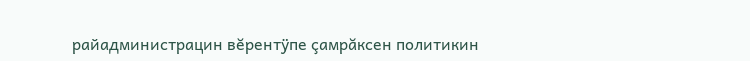райадминистрацин вĕрентÿпе çамрăксен политикин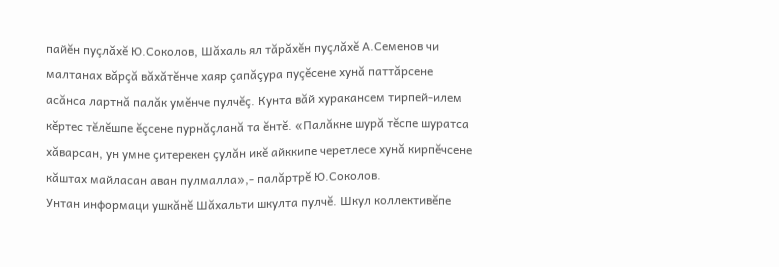пайĕн пуçлăхĕ Ю.Соколов, Шăхаль ял тăрăхĕн пуçлăхĕ А.Семенов чи малтанах вăрçă вăхăтĕнче хаяр çапăçура пуçĕсене хунă паттăрсене асăнса лартнă палăк умĕнче пулчĕç. Кунта вăй хуракансем тирпей-илем кĕртес тĕлĕшпе ĕçсене пурнăçланă та ĕнтĕ. «Палăкне шурă тĕспе шуратса хăварсан, ун умне çитерекен çулăн икĕ айккипе черетлесе хунă кирпĕчсене кăштах майласан аван пулмалла»,- палăртрĕ Ю.Соколов.
Унтан информаци ушкăнĕ Шăхальти шкулта пулчĕ. Шкул коллективĕпе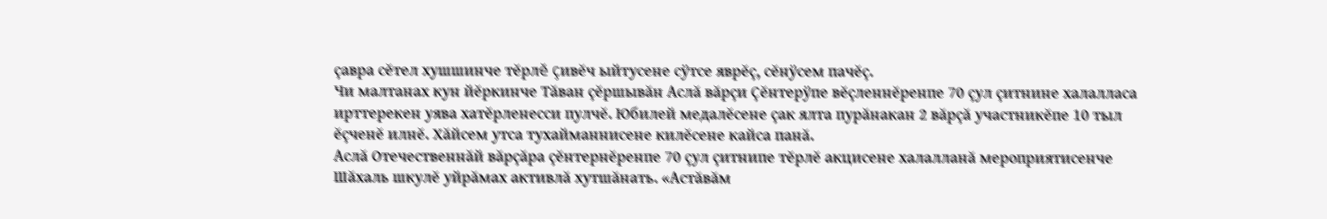çавра сĕтел хушшинче тĕрлĕ çивĕч ыйтусене сÿтсе яврĕç, сĕнÿсем пачĕç.
Чи малтанах кун йĕркинче Тăван çĕршывăн Аслă вăрçи Çĕнтерÿпе вĕçленнĕренпе 70 çул çитнине халалласа ирттерекен уява хатĕрленесси пулчĕ. Юбилей медалĕсене çак ялта пурăнакан 2 вăрçă участникĕпе 10 тыл ĕçченĕ илнĕ. Хăйсем утса тухайманнисене килĕсене кайса панă.
Аслă Отечественнăй вăрçăра çĕнтернĕренпе 70 çул çитнипе тĕрлĕ акцисене халалланă мероприятисенче Шăхаль шкулĕ уйрăмах активлă хутшăнать. «Астăвăм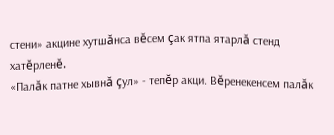стени» акцине хутшăнса вĕсем çак ятпа ятарлă стенд хатĕрленĕ.
«Палăк патне хывнă çул» - тепĕр акци. Вĕренекенсем палăк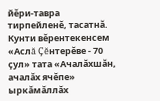йĕри-тавра тирпейленĕ, тасатнă. Кунти вĕрентекенсем «Аслă Çĕнтерĕве - 70 çул» тата «Ачалăхшăн, ачалăх ячĕпе» ыркăмăллăх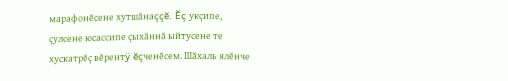марафонĕсене хутшăнаççĕ. Ĕç укçипе, çулсене юсассипе çыхăннă ыйтусене те хускатрĕç вĕрентÿ ĕçченĕсем. Шăхаль ялĕнче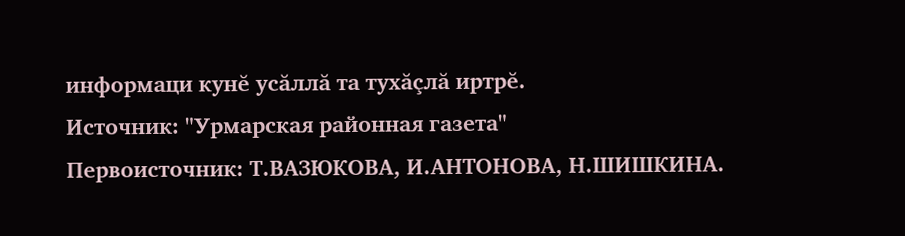информаци кунĕ усăллă та тухăçлă иртрĕ.
Источник: "Урмарская районная газета"
Первоисточник: Т.ВАЗЮКОВА, И.АНТОНОВА, Н.ШИШКИНА.